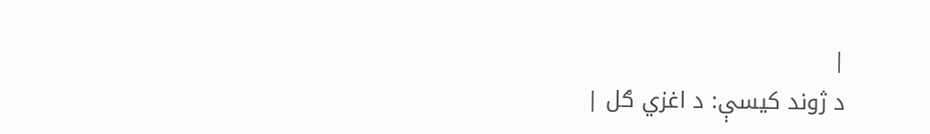|
د ژوند کيسې: د اغزي ګل |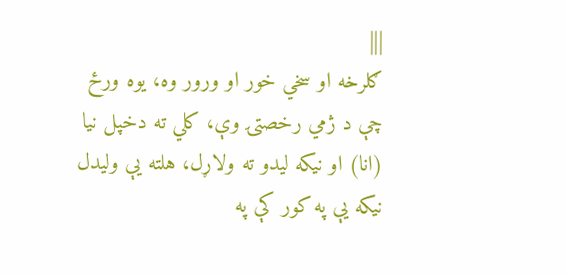|||
ګلرخه او سخي خور او ورور وه، يوه ورځ چې د ژمي رخصتۍ وې، کلي ته دخپل نيا (انا) او نيکه ليدو ته ولاړل، هلته يې وليدل نيکه يې په کور کې په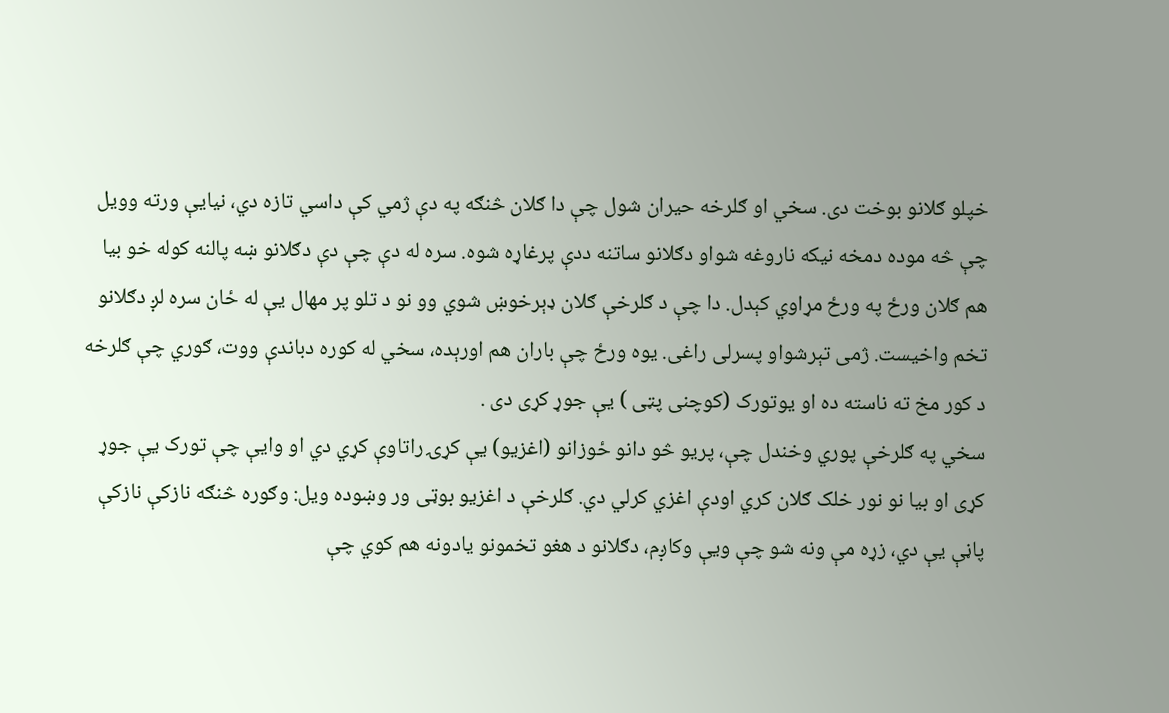خپلو ګلانو بوخت دی. سخي او ګلرخه حيران شول چې دا ګلان څنګه په دې ژمي کې داسي تازه دي، نيايې ورته وويل چې څه موده دمخه نيکه ناروغه شواو دګلانو ساتنه ددې پرغاړه شوه. سره له دې چې دې دګلانو ښه پالنه کوله خو بيا هم ګلان ورځ په ورځ مړاوي کېدل. دا چې د ګلرخې ګلان ډېرخوښ شوي وو نو د تلو پر مهال يې له ځان سره لږ دګلانو تخم واخيست. ژمی تېرشواو پسرلی راغی. يوه ورځ چې باران هم اورېده، سخي له کوره دباندې ووت، ګوري چې ګلرخه د کور مخ ته ناسته ده او يوتورک (کوچنی پټی ) يې جوړ کړی دی .
سخي په ګلرخې پوري وخندل چې، پريو څو دانو ځوزانو (اغزيو) يې کړۍ راتاوې کړي دي او وايې چې تورک يې جوړ کړی او بيا نو نور خلک ګلان کري اودې اغزي کرلي دي. ګلرخې د اغزيو بوټی ور وښوده ويل: وګوره څنګه نازکې نازکې پاڼې يې دي، زړه مې ونه شو چې ويې وکاږم، دګلانو د هغو تخمونو يادونه هم کوي چې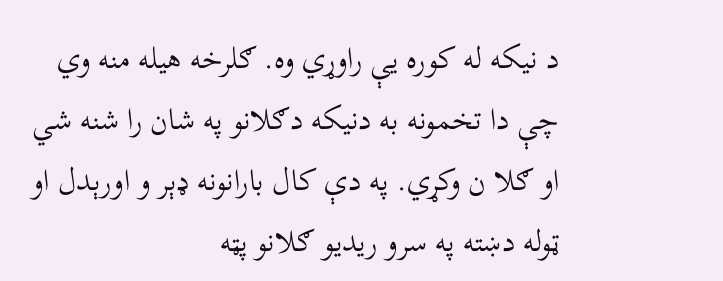د نيکه له کوره يې راوړي وه. ګلرخه هيله منه وي چې دا تخمونه به دنيکه دګلانو په شان را شنه شي او ګلا ن وکړي. په دې کال بارانونه ډېر و اورېدل او ټوله دښته په سرو ريديو ګلانو پټه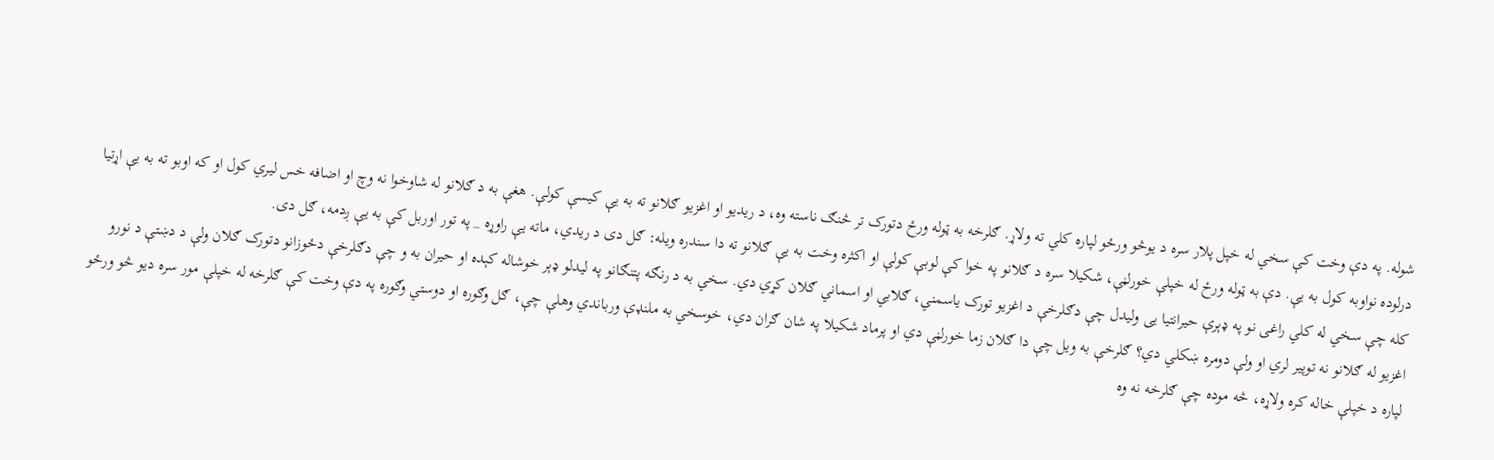شوله. په دې وخت کې سخي له خپل پلار سره د يوڅو ورځو لپاره کلي ته ولاړ. ګلرخه به ټوله ورځ دتورک تر څنګ ناسته وه، د ريديو او اغزيو ګلانو ته به يې کيسې کولې. هغې به د ګلانو له شاوخوا نه وچ او اضافه خس ليري کول او که اوبو ته به يې اړتيا درلوده نواوبه کول به يې. دې به ټوله ورځ له خپلې خورلڼې، شکيلا سره د ګلانو په خوا کې لوبې کولې او اکثره وخت به يې ګلانو ته دا سندره ويله: ګل دی د ريدي، ماته يې راوړه _ په تور اوربل کې به يې ږدمه، ګل دی.
کله چې سخي له کلي راغی نو په ډېرې حيرانتيا يی وليدل چې دګلرخې د اغزيو تورک ياسمني، ګلابي او اسماني ګلان کړي دي. سخي به د رنګه پتنګانو په ليدلو ډېر خوشاله کېده او حيران به و چې دګلرخې دځوزانو دتورک ګلان ولې د دښتې د نورو اغزيو له ګلانو نه توپير لري او ولې دومره ښکلي دي؟ ګلرخې به ويل چې دا ګلان زما خورلڼې دي او پرماد شکيلا په شان ګران دي، خوسخي به ملنډې ورباندي وهلې چې، ګل وګوره او دوستي وګوره په دې وخت کې ګلرخه له خپلې مور سره ديو څو ورځو لپاره د خپلې خاله کره ولاړه، څه موده چې ګلرخه نه وه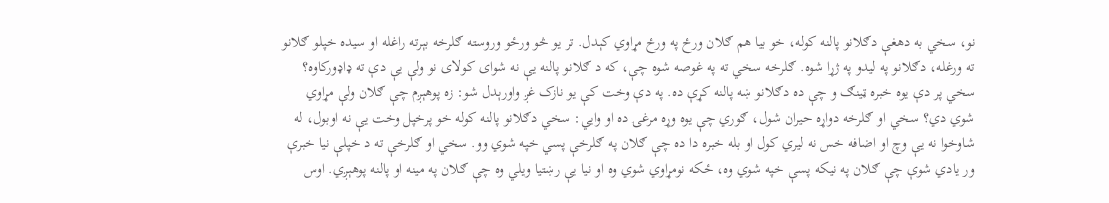نو، سخي به دهغې دګلانو پالنه کوله، خو بيا هم ګلان ورځ په ورځ مړاوي کېدل. تر يو څو ورځو وروسته ګلرخه بېرته راغله او سيده خپلو ګلانو ته ورغله، دګلانو په ليدو په ژړا شوه. ګلرخه سخي ته په غوصه شوه چې، که د ګلانو پالنه يې نه شوای کولای نو ولې يې دې ته ډاډورکاوه؟
سخي پر دې يوه خبره ټينګ و چې ده دګلانو ښه پالنه کړې ده. په دې وخت کې يو نازک غږ واورېدل شو: زه پوهېږم چې ګلان ولې مړاوي شوي دي؟ سخي او ګلرخه دواړه حيران شول، ګوري چې يوه وړه مرغۍ ده او وايي: سخي دګلانو پالنه کوله خو پرخپل وخت يې نه اوبول، له شاوخوا نه يې وچ او اضافه خس نه ليري کول او بله خبره دا ده چې ګلان په ګلرخې پسي خپه شوي وو. سخي او ګلرخې ته د خپلې نيا خبرې ور يادي شوې چې ګلان په نيکه پسې خپه شوي وه، ځکه نومړاوي شوي وه او نيا يې رښتيا ويلي وه چې ګلان په مينه او پالنه پوهېږي. اوس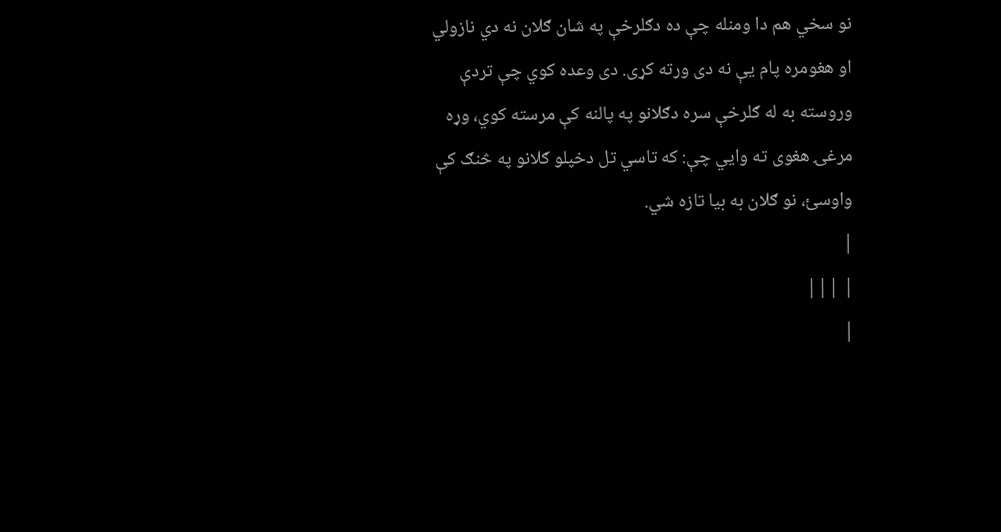نو سخي هم دا ومنله چې ده دګلرخې په شان ګلان نه دي نازولي او هغومره پام يې نه دی ورته کړی. دی وعده کوي چې تردې وروسته به له ګلرخې سره دګلانو په پالنه کې مرسته کوي، وړه مرغۍ هغوی ته وايي چې: که تاسي تل دخپلو ګلانو په څنګ کې واوسئ، نو ګلان به بيا تازه شي.
|
| |||
|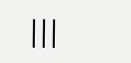|||